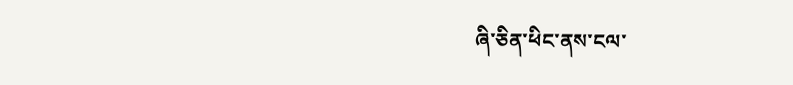ཞི་ཅིན་ཕིང་ནས་ངལ་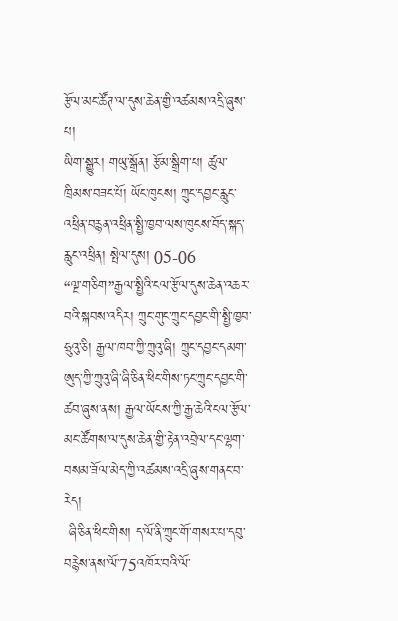རྩོལ་མང་ཚོཊ་ལ་དུས་ཆེན་གྱི་འཚམས་འདྲི་ཞུས་པ།
ཡིག་སྒྱུར། གཡུ་སྒྲོན། རྩོམ་སྒྲིག་པ། ཚུལ་ཁྲིམས་བཟང་པོ། ཡོང་ཁུངས། ཀྲུང་དབྱང་རླུང་འཕྲིན་བརྙན་འཕྲིན་སྤྱི་ཁྱབ་ལས་ཁུངས་བོད་སྐད་རླུང་འཕྲིན། སྤེལ་དུས། 05-06
“ལྔ་གཅིག”རྒྱལ་སྤྱིའི་ངལ་རྩོལ་དུས་ཆེན་འཆར་བའི་སྐབས་འདིར། ཀྲུང་གུང་ཀྲུང་དབྱང་གི་སྤྱི་ཁྱབ་ཧྲུའུ་ཅི། རྒྱལ་ཁབ་ཀྱི་ཀྲུའུ་ཞི། ཀྲུང་དབྱང་དམག་ཨུད་ཀྱི་ཀྲུའུ་ཞི་ཞི་ཅིན་ཕིང་གིས་ཏང་ཀྲུང་དབྱང་གི་ཚབ་ཞུས་ནས། རྒྱལ་ཡོངས་ཀྱི་རྒྱ་ཆེའི་ངལ་རྩོལ་མང་ཚོགས་ལ་དུས་ཆེན་གྱི་རྟེན་འབྲེལ་དང་ལྷག་བསམ་ཟོལ་མེད་ཀྱི་འཚམས་འདྲི་ཞུས་གནང་བ་རེད།
 ཞི་ཅིན་ཕིང་གིས། ད་ལོ་ནི་ཀྲུང་གོ་གསར་པ་དབུ་བརྙེས་ནས་ལོ་75འཁོར་བའི་ལོ་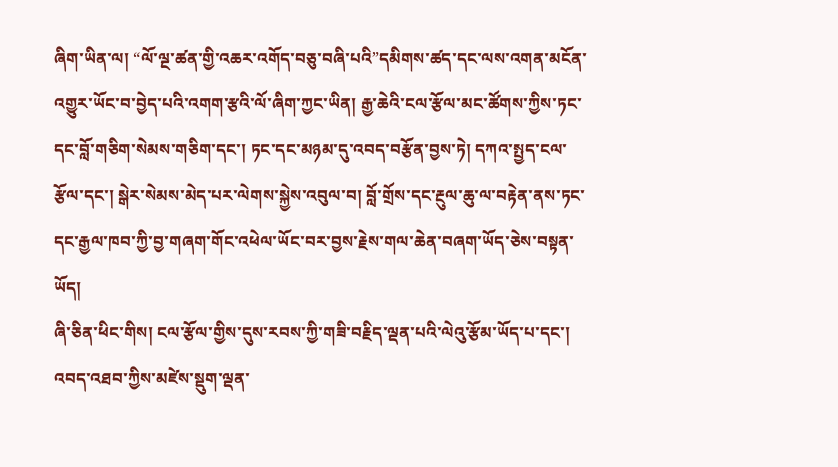ཞིག་ཡིན་ལ། “ལོ་ལྔ་ཚན་གྱི་འཆར་འགོད་བཅུ་བཞི་པའི”དམིགས་ཚད་དང་ལས་འགན་མངོན་འགྱུར་ཡོང་བ་བྱེད་པའི་འགག་རྩའི་ལོ་ཞིག་ཀྱང་ཡིན། རྒྱ་ཆེའི་ངལ་རྩོལ་མང་ཚོགས་ཀྱིས་ཏང་དང་བློ་གཅིག་སེམས་གཅིག་དང་། ཏང་དང་མཉམ་དུ་འབད་བརྩོན་བྱས་ཏེ། དཀའ་སྤྱད་ངལ་རྩོལ་དང་། སྒེར་སེམས་མེད་པར་ལེགས་སྐྱེས་འབུལ་བ། བློ་གྲོས་དང་རྔུལ་ཆུ་ལ་བརྟེན་ནས་ཏང་དང་རྒྱལ་ཁབ་ཀྱི་བྱ་གཞག་གོང་འཕེལ་ཡོང་བར་བྱས་རྗེས་གལ་ཆེན་བཞག་ཡོད་ཅེས་བསྟན་ཡོད།
ཞི་ཅིན་ཕིང་གིས། ངལ་རྩོལ་གྱིས་དུས་རབས་ཀྱི་གཟི་བརྗིད་ལྡན་པའི་ལེའུ་རྩོམ་ཡོད་པ་དང་། འབད་འཐབ་ཀྱིས་མཛེས་སྡུག་ལྡན་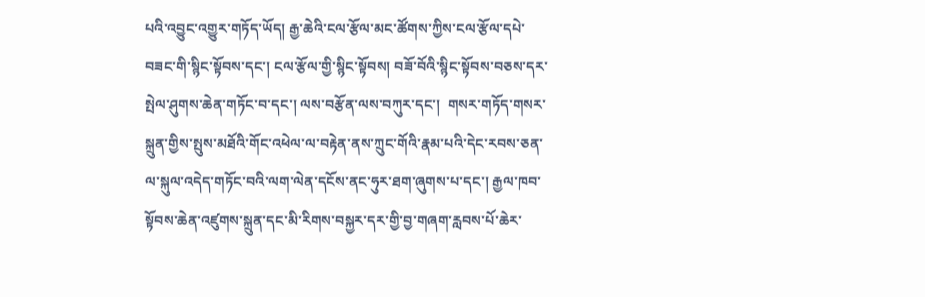པའི་འབྱུང་འགྱུར་གཏོད་ཡོད། རྒྱ་ཆེའི་ངལ་རྩོལ་མང་ཚོགས་ཀྱིས་ངལ་རྩོལ་དཔེ་བཟང་གི་སྙིང་སྟོབས་དང་། ངལ་རྩོལ་གྱི་སྙིང་སྟོབས། བཟོ་བོའི་སྙིང་སྟོབས་བཅས་དར་སྤེལ་ཤུགས་ཆེན་གཏོང་བ་དང་། ལས་བརྩོན་ལས་བཀུར་དང་།  གསར་གཏོད་གསར་སྐྲུན་གྱིས་སྤུས་མཐོའི་གོང་འཕེལ་ལ་བརྟེན་ནས་ཀྲུང་གོའི་རྣམ་པའི་དེང་རབས་ཅན་ལ་སྐུལ་འདེད་གཏོང་བའི་ལག་ལེན་དངོས་ནང་ཧུར་ཐག་ཞུགས་པ་དང་། རྒྱལ་ཁབ་སྟོབས་ཆེན་འཛུགས་སྐྲུན་དང་མི་རིགས་བསྐྱར་དར་གྱི་བྱ་གཞག་རླབས་པོ་ཆེར་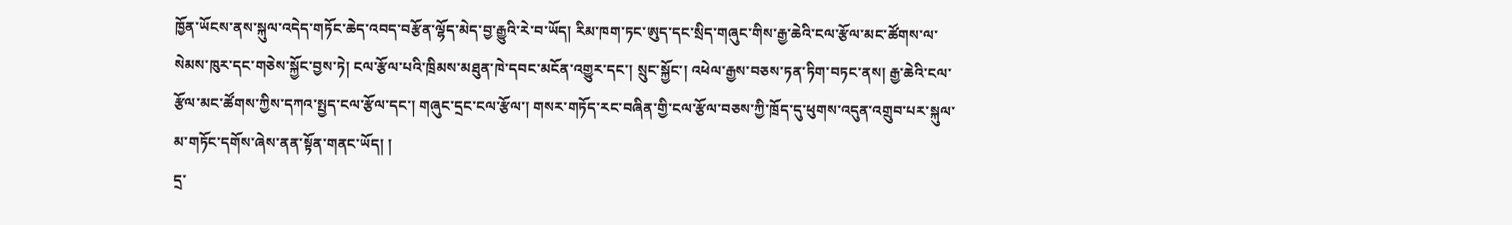ཁྱོན་ཡོངས་ནས་སྐུལ་འདེད་གཏོང་ཆེད་འབད་བརྩོན་ལྷོད་མེད་བྱ་རྒྱུའི་རེ་བ་ཡོད། རིམ་ཁག་ཏང་ཨུད་དང་སྲིད་གཞུང་གིས་རྒྱ་ཆེའི་ངལ་རྩོལ་མང་ཚོགས་ལ་སེམས་ཁུར་དང་གཅེས་སྐྱོང་བྱས་ཏེ། ངལ་རྩོལ་པའི་ཁྲིམས་མཐུན་ཁེ་དབང་མངོན་འགྱུར་དང་། སྲུང་སྐྱོང་། འཕེལ་རྒྱས་བཅས་ཏན་ཏིག་བཏང་ནས། རྒྱ་ཆེའི་ངལ་རྩོལ་མང་ཚོགས་ཀྱིས་དཀའ་སྤྱད་ངལ་རྩོལ་དང་། གཞུང་དྲང་ངལ་རྩོལ་། གསར་གཏོད་རང་བཞིན་གྱི་ངལ་རྩོལ་བཅས་ཀྱི་ཁྲོད་དུ་ཕུགས་འདུན་འགྲུབ་པར་སྐུལ་མ་གཏོང་དགོས་ཞེས་ནན་སྟོན་གནང་ཡོད། །
དྲ་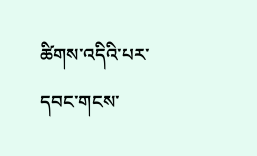ཚིགས་འདིའི་པར་དབང་གངས་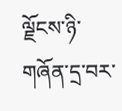ལྗོངས་ཉི་གཞོན་དྲ་བར་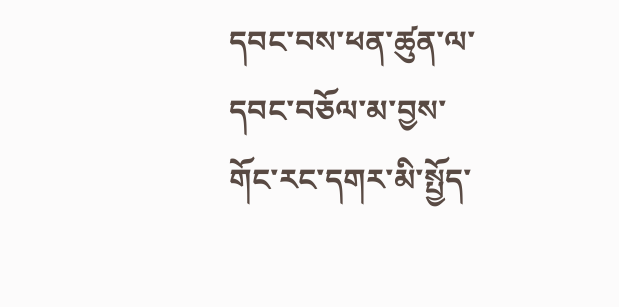དབང་བས་ཕན་ཚུན་ལ་དབང་བཅོལ་མ་བྱས་གོང་རང་དགར་མི་སྤྱོད་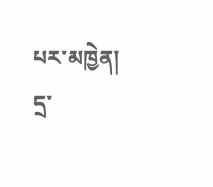པར་མཁྱེན།
དྲ་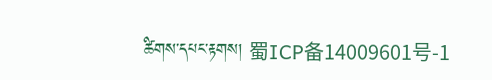ཚིགས་དཔང་རྟགས། 蜀ICP备14009601号-1